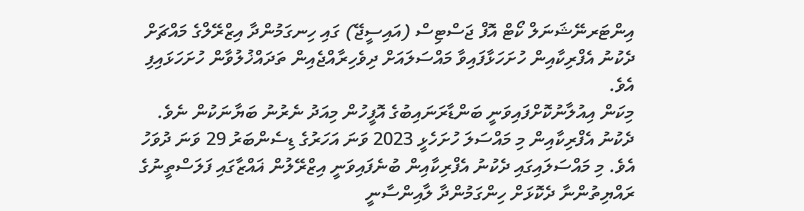އިންޓަރނޭޝަނަލް ކޯޓް އޮފް ޖަސްޓިސް (އައިސީޖޭ) ގައި ހިނގަމުންދާ އިޒްރޭލްގެ މައްޗަށް ދެކުނު އެފްރިކާއިން ހުށަހަޅާފައިވާ މައްސަލައަށް ދިވެހިރާއްޖެއިން ތަދައްޚުލުވާން ހުށަހަޅައިފި އެވެ.
މިކަން އިއުލާނުކޮށްފައިވަނީ ބަންޑާރަނައިބުގެ އޮފީހުން މިއަދު ނެރުނު ބަޔާނަކުން ނެވެ.
ދެކުނު އެފްރިކާއިން މި މައްސަލަ ހުށަހެޅީ 2023 ވަނަ އަހަރުގެ ޑިސެންބަރު 29 ވަނަ ދުވަހު އެވެ. މި މައްސަލައިގައި ދެކުނު އެފްރިކާއިން ބުނެފައިވަނީ އިޒްރޭލުން ޣައްޒާގައި ފަލަސްތީނުގެ ރައްޔިތުންނާ ދެކޮޅަށް ހިންގަމުންދާ ލާއިންސާނީ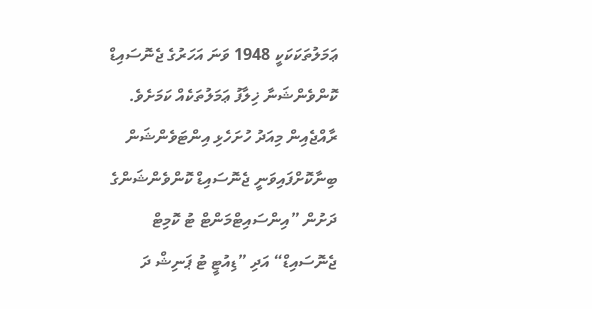ޢަމަލުތަކަކަކީ 1948 ވަނަ އަހަރުގެ ޖެނޮސައިޑް ކޮންވެންޝަނާ ޚިލާފު ޢަމަލުތަކެއް ކަމަށެވެ.
ރާއްޖެއިން މިއަދު ހުށަހެޅި އިންޓަވެންޝަން ބިނާކޮށްފައިވަނީ ޖެނޮސައިޑް ކޮންވެންޝަންގެ ދަށުން ”އިންސައިޓްމަންޓް ޓު ކޮމިޓް ޖެނޮސައިޑް“ އަދި ”ޑިއުޓީ ޓު ޕަނިޝް ދަ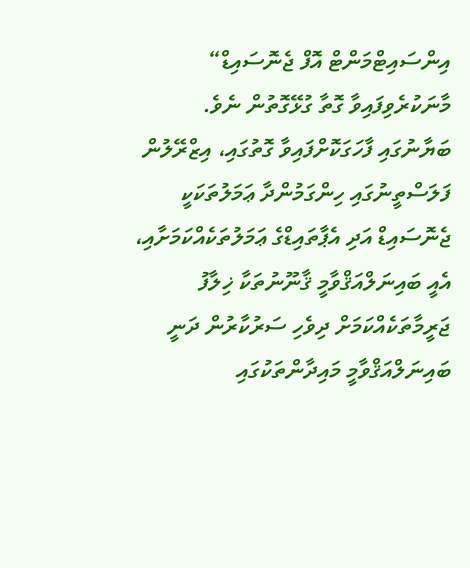އިންސައިޓްމަންޓް އޮފް ޖެނޮސައިޑް“ މާނަކުރެވިފައިވާ ގޮތާ ގުޅޭގޮތުން ނެވެ.
ބަޔާނުގައި ފާހަގަކޮށްފައިވާ ގޮތުގައި، އިޒްރޭލުން ފަލަސްތީނުގައި ހިންގަމުންދާ ޢަމަލުތަކަކީ ޖެނޮސައިޑް އަދި އެޕާތައިޑްގެ ޢަމަލުތަކެއްކަމަށާއި، އެއީ ބައިނަލްއަޤްވާމީ ޤާނޫނުތަކާ ޚިލާފު ޖަރީމާތަކެއްކަމަށް ދިވެހި ސަރުކާރުން ދަނީ ބައިނަލްއަޤްވާމީ މައިދާންތަކުގައި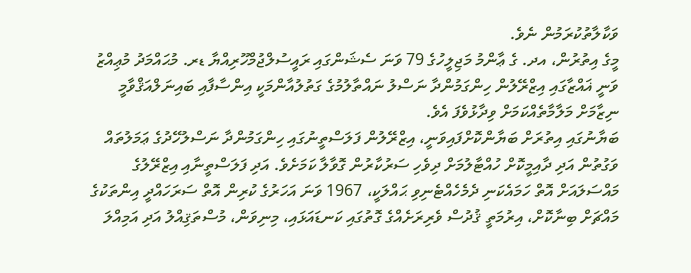ވަކާލާތުކުރަމުން ނެވެ.
މީގެ އިތުރުން، އދ. ގެ ޢާންމު މަޖިލީހުގެ 79 ވަނަ ސެޝަންގައި ރައީސުލްޖުމްހޫރިއްޔާ ޑރ. މުޙައްމަދު މުޢިއްޒު ވަނީ ޣައްޒާގައި އިޒްރޭލުން ހިންގަމުންދާ ނަސްލު ނައްތާލުމުގެ ގަތުލުއާންމަކީ އިންސާފާއި ބައިނަލްއަޤްވާމީ ނިޒާމަށް މަލާމާތެއްކަމަށް ވިދާޅުވެފަ އެވެ.
ބަޔާނުގައި އިތުރަށް ބަޔާންކޮށްފައިވަނީ، އިޒްރޭލުން ފަލަސްތީނުގައި ހިންގަމުންދާ ނަސްލުހޭދުގެ ޢަމަލުތައް ވަގުތުން އަދި ދާއިމީކޮށް ހުއްޓާލުމަށް ދިވެހި ސަރުކާރުން ގޮވާލާ ކަމަށެވެ. އަދި ފަލަސްތީނާއި އިޒްރޭލުގެ މައްސަލައަށް އޮތް ހަމައެކަނި ދެމެހެއްޓެނިވި ޙައްލަކީ، 1967 ވަނަ އަހަރުގެ ކުރިން އޮތް ސަރަހައްދީ އިންތަކުގެ މައްޗަށް ބިނާކޮށް، އިރުމަތީ ޤުދުސް ވެރިރަށެއްގެ ގޮތުގައި ކަނޑައަޅައި، މިނިވަން، މުސްތަޤިއްލު އަދި އަމިއްލަ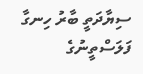ސިޔާދަތީ ބާރު ހިނގާ ފަލަސްތީނުގެ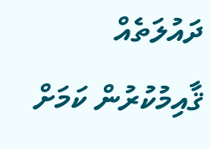ދައުލަތެއް ޤާއިމުކުރުން ކަމަށް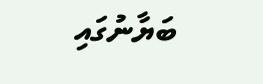ބަޔާނުގައި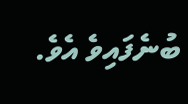ބުނެފައިވެ އެވެ.